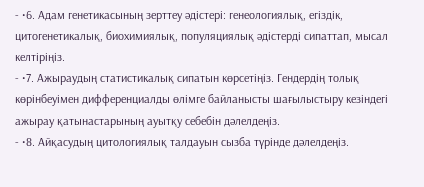- •6. Адам генетикасының зерттеу әдістері: генеологиялық, егіздік, цитогенетикалық, биохимиялық, популяциялық әдістерді сипаттап, мысал келтіріңіз.
- •7. Ажыраудың статистикалық сипатын көрсетіңіз. Гендердің толық көрінбеуімен дифференциалды өлімге байланысты шағылыстыру кезіндегі ажырау қатынастарының ауытқу себебін дәлелдеңіз.
- •8. Айқасудың цитологиялық талдауын сызба түрінде дәлелдеңіз.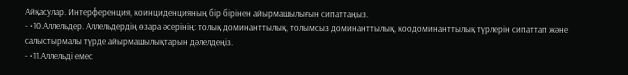Айқасулар. Интерференция, коинциденцияның бір бірінен айырмашылығын сипаттаңыз.
- •10.Аллельдер. Аллельдердің өзара әсерінің: толық доминанттылық, толымсыз доминанттылық, коодоминанттылық түрлерін сипаттап және салыстырмалы түрде айырмашылықтарын дәлелдеңіз.
- •11.Аллельді емес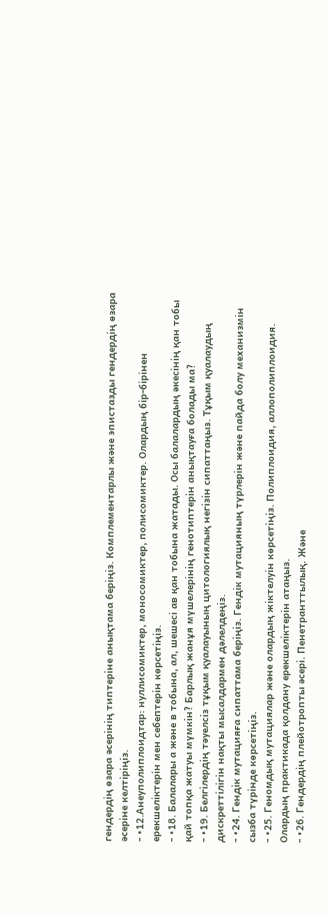гендердің өзара әсерінің типтеріне анықтама беріңіз. Комплементарлы және эпистазды гендердің өзара әсеріне келтіріңіз.
- •12.Анеуполиплоидтар: нуллисомиктер, моносомиктер, полисомиктер. Олардың бір-бірінен ерекшеліктерін мен себептерін көрсетіңіз.
- •18. Балалары а және в тобына, ал, шешесі ав қан тобына жатады. Осы балалардың әкесінің қан тобы қай топқа жатуы мүмкін? Барлық жанұя мүшелерінің генотиптерін анықтауға болады ма?
- •19. Белгілердің тәуелсіз тұқым қуалауының цитологиялық негізін сипаттаңыз. Тұқым қуалаудың дискреттілігін нақты мысалдармен дәлелдеңіз.
- •24. Гендік мутацияға сипаттама беріңіз. Гендік мутацияның түрлерін және пайда болу механизмін сызба түрінде көрсетіңіз.
- •25. Геномдық мутациялар және олардың жіктелуін көрсетіңіз. Полиплоидия, аллополиплоидия. Олардың практикада қолдану ерекшеліктерін атаңыз.
- •26. Гендердің плейотропты әсері. Пенетранттылық. Және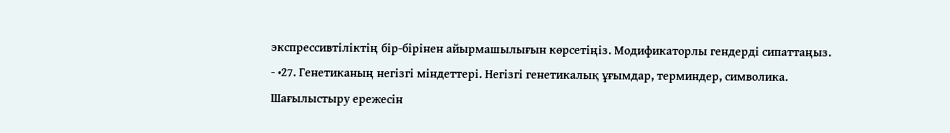экспрессивтіліктің бір-бірінен айырмашылығын көрсетіңіз. Модификаторлы гендерді сипаттаңыз.
- •27. Генетиканың негізгі міндеттері. Негізгі генетикалық ұғымдар, терминдер, символика. Шағылыстыру ережесін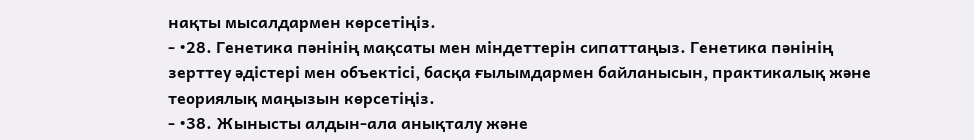нақты мысалдармен көрсетіңіз.
- •28. Генетика пәнінің мақсаты мен міндеттерін сипаттаңыз. Генетика пәнінің зерттеу әдістері мен объектісі, басқа ғылымдармен байланысын, практикалық және теориялық маңызын көрсетіңіз.
- •38. Жынысты алдын-ала анықталу және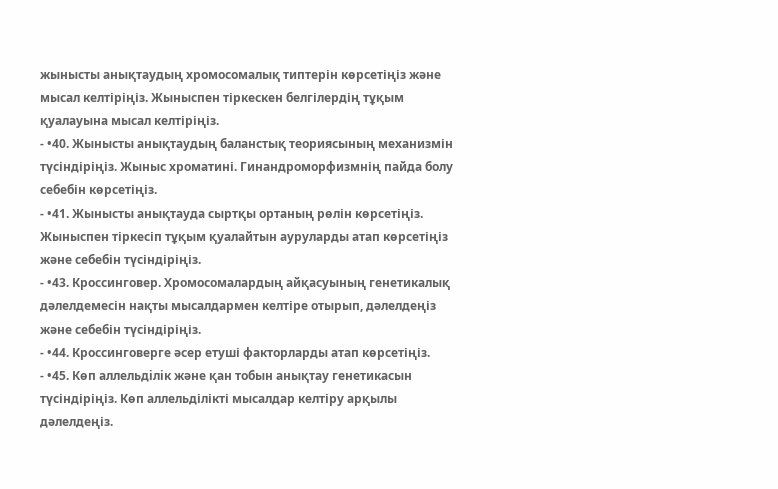жынысты анықтаудың хромосомалық типтерін көрсетіңіз және мысал келтіріңіз. Жыныспен тіркескен белгілердің тұқым қуалауына мысал келтіріңіз.
- •40. Жынысты анықтаудың баланстық теориясының механизмін түсіндіріңіз. Жыныс хроматині. Гинандроморфизмнің пайда болу себебін көрсетіңіз.
- •41. Жынысты анықтауда сыртқы ортаның рөлін көрсетіңіз. Жыныспен тіркесіп тұқым қуалайтын ауруларды атап көрсетіңіз және себебін түсіндіріңіз.
- •43. Кроссинговер. Хромосомалардың айқасуының генетикалық дәлелдемесін нақты мысалдармен келтіре отырып, дәлелдеңіз және себебін түсіндіріңіз.
- •44. Кроссинговерге әсер етуші факторларды атап көрсетіңіз.
- •45. Көп аллельдiлiк және қан тобын анықтау генетикасын түсіндіріңіз. Көп аллельділікті мысалдар келтіру арқылы дәлелдеңіз.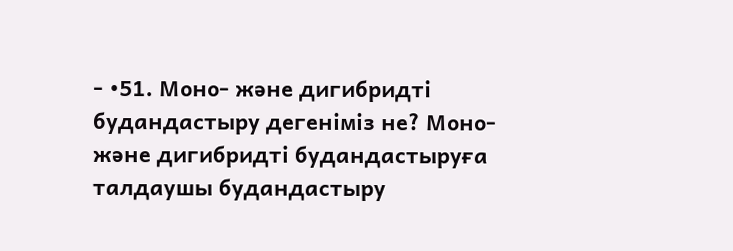- •51. Моно- және дигибридті будандастыру дегеніміз не? Моно- және дигибридті будандастыруға талдаушы будандастыру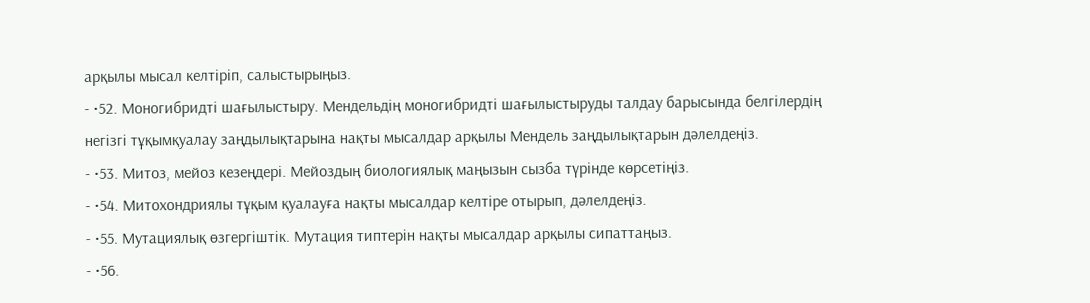арқылы мысал келтіріп, салыстырыңыз.
- •52. Моногибридті шағылыстыру. Мендельдің моногибридті шағылыстыруды талдау барысында белгілердің негізгі тұқымқуалау заңдылықтарына нақты мысалдар арқылы Мендель заңдылықтарын дәлелдеңіз.
- •53. Митоз, мейоз кезеңдері. Мейоздың биологиялық маңызын сызба түрінде көрсетіңіз.
- •54. Митохондриялы тұқым қуалауға нақты мысалдар келтіре отырып, дәлелдеңіз.
- •55. Мутациялық өзгергіштік. Мутация типтерін нақты мысалдар арқылы сипаттаңыз.
- •56.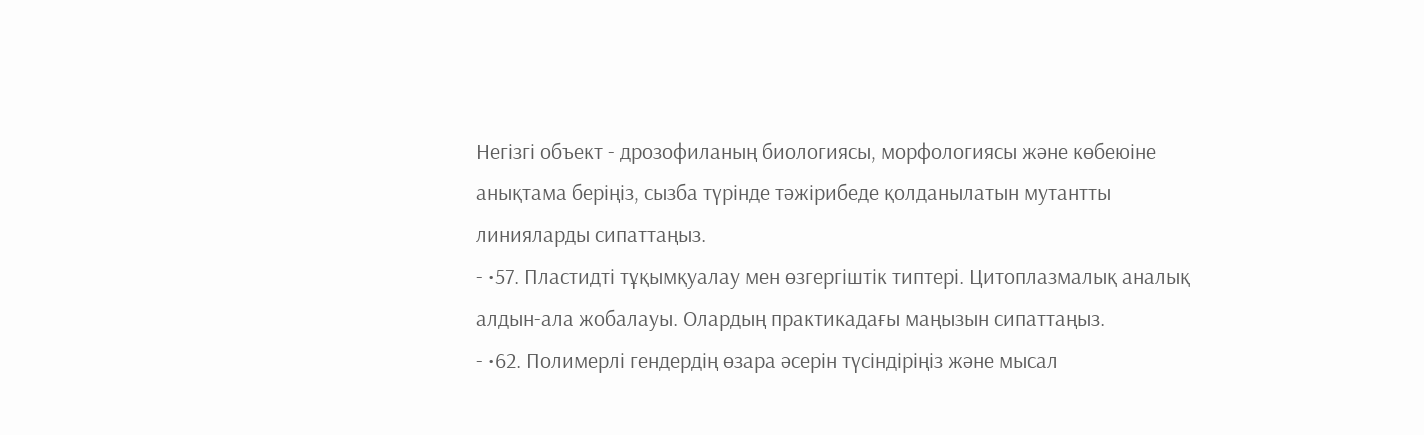Негізгі объект - дрозофиланың биологиясы, морфологиясы және көбеюіне анықтама беріңіз, сызба түрінде тәжірибеде қолданылатын мутантты линияларды сипаттаңыз.
- •57. Пластидті тұқымқуалау мен өзгергіштік типтері. Цитоплазмалық аналық алдын-ала жобалауы. Олардың практикадағы маңызын сипаттаңыз.
- •62. Полимерлі гендердің өзара әсерін түсіндіріңіз және мысал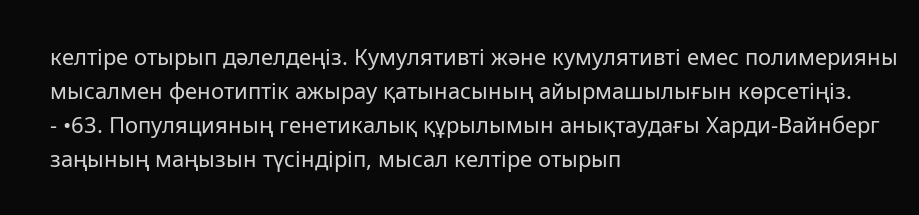келтіре отырып дәлелдеңіз. Кумулятивті және кумулятивті емес полимерияны мысалмен фенотиптік ажырау қатынасының айырмашылығын көрсетіңіз.
- •63. Популяцияның генетикалық құрылымын анықтаудағы Харди-Вайнберг заңының маңызын түсіндіріп, мысал келтіре отырып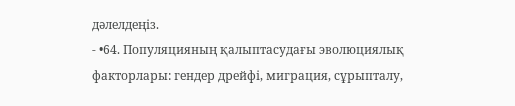дәлелдеңіз.
- •64. Популяцияның қалыптасудағы эволюциялық факторлары: гендер дрейфі, миграция, сұрыпталу,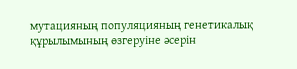мутацияның популяцияның генетикалық құрылымының өзгеруіне әсерін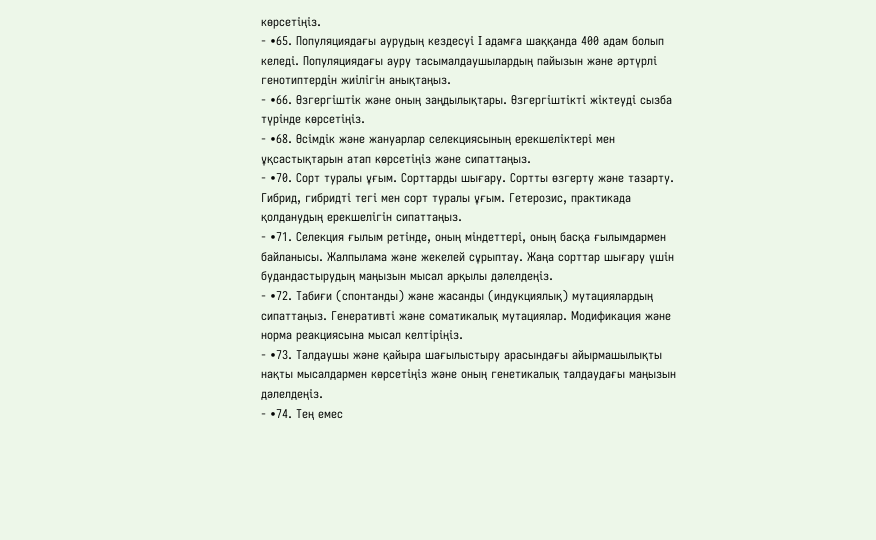көрсетіңіз.
- •65. Популяциядағы аурудың кездесуі I адамға шаққанда 400 адам болып келеді. Популяциядағы ауру тасымалдаушылардың пайызын және әртүрлі генотиптердін жиілігін анықтаңыз.
- •66. Өзгергіштік және оның заңдылықтары. Өзгергіштікті жіктеуді сызба түрінде көрсетіңіз.
- •68. Өсімдік және жануарлар селекциясының ерекшеліктері мен ұқсастықтарын атап көрсетіңіз және сипаттаңыз.
- •70. Сорт туралы ұғым. Сорттарды шығару. Сортты өзгерту және тазарту. Гибрид, гибридті тегі мен сорт туралы ұғым. Гетерозис, практикада қолданудың ерекшелігін сипаттаңыз.
- •71. Селекция ғылым ретінде, оның міндеттері, оның басқа ғылымдармен байланысы. Жалпылама және жекелей сұрыптау. Жаңа сорттар шығару үшін будандастырудың маңызын мысал арқылы дәлелдеңіз.
- •72. Табиғи (спонтанды) және жасанды (индукциялық) мутациялардың сипаттаңыз. Генеративті және соматикалық мутациялар. Модификация және норма реакциясына мысал келтіріңіз.
- •73. Талдаушы және қайыра шағылыстыру арасындағы айырмашылықты нақты мысалдармен көрсетіңіз және оның генетикалық талдаудағы маңызын дәлелдеңіз.
- •74. Тең емес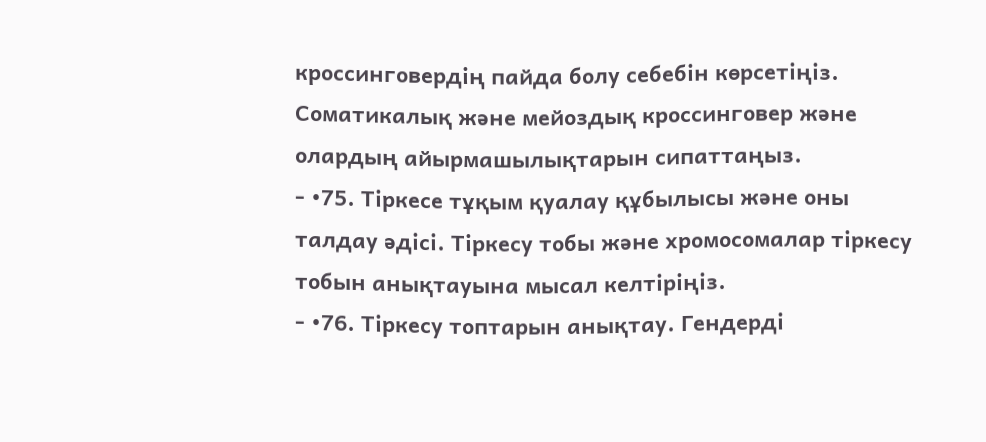кроссинговердің пайда болу себебін көрсетіңіз. Соматикалық және мейоздық кроссинговер және олардың айырмашылықтарын сипаттаңыз.
- •75. Тіркесе тұқым қуалау құбылысы және оны талдау әдісі. Тіркесу тобы және хромосомалар тіркесу тобын анықтауына мысал келтіріңіз.
- •76. Тіркесу топтарын анықтау. Гендерді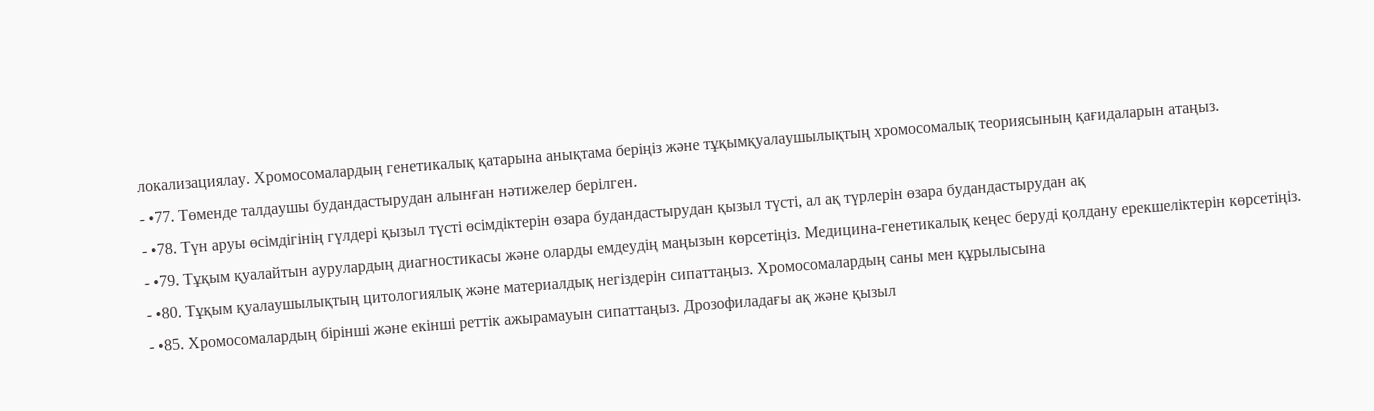локализациялау. Хромосомалардың генетикалық қатарына анықтама беріңіз және тұқымқуалаушылықтың хромосомалық теориясының қағидаларын атаңыз.
- •77. Төменде талдаушы будандастырудан алынған нәтижелер берілген.
- •78. Түн аруы өсімдігінің гүлдері қызыл түсті өсімдіктерін өзара будандастырудан қызыл түсті, ал ақ түрлерін өзара будандастырудан ақ
- •79. Тұқым қуалайтын аурулардың диагностикасы және оларды емдеудің маңызын көрсетіңіз. Медицина-генетикалық кеңес беруді қолдану ерекшеліктерін көрсетіңіз.
- •80. Тұқым қуалаушылықтың цитологиялық және материалдық негіздерін сипаттаңыз. Хромосомалардың саны мен құрылысына
- •85. Хромосомалардың бірінші және екінші реттік ажырамауын сипаттаңыз. Дрозофиладағы ақ және қызыл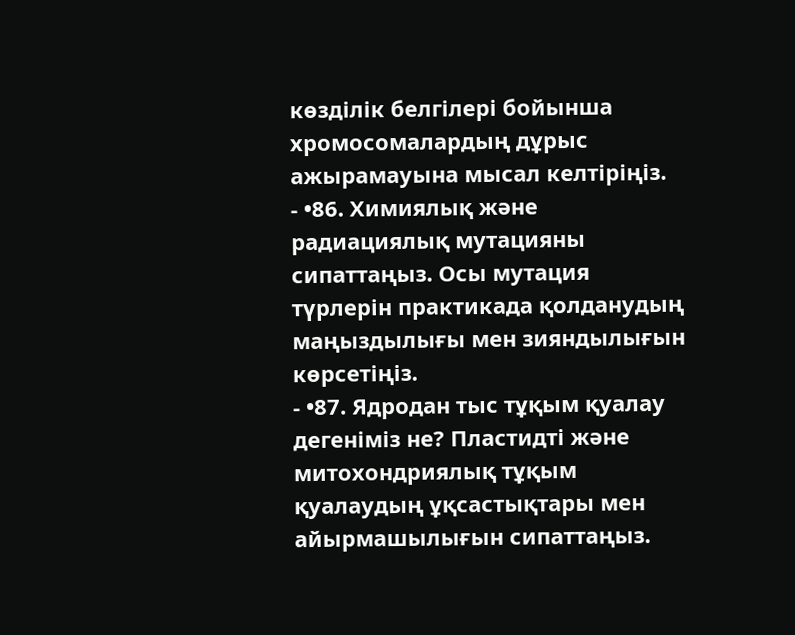көзділік белгілері бойынша хромосомалардың дұрыс ажырамауына мысал келтіріңіз.
- •86. Химиялық және радиациялық мутацияны сипаттаңыз. Осы мутация түрлерін практикада қолданудың маңыздылығы мен зияндылығын көрсетіңіз.
- •87. Ядродан тыс тұқым қуалау дегеніміз не? Пластидті және митохондриялық тұқым қуалаудың ұқсастықтары мен айырмашылығын сипаттаңыз.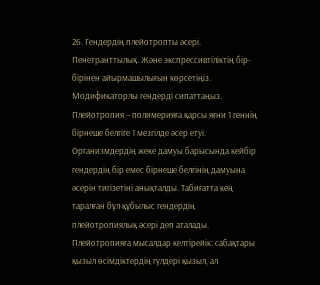26. Гендердің плейотропты әсері. Пенетранттылық. Және экспрессивтіліктің бір-бірінен айырмашылығын көрсетіңіз. Модификаторлы гендерді сипаттаңыз.
Плейотропия – полимерияға қарсы яғни 1 геннің бірнеше белгіге 1 мезгілде әсер етуі.
Организмдердiң жеке дамуы барысында кейбiр гендердiң бiр емес бiрнеше белгiнiң дамуына әсерiн тигiзетiнi анықталды. Табиғатта кең таралған бұл құбылыс гендердiң плейотропиялық әсерi деп аталады.
Плейотропияға мысалдар келтiрейiк: сабақтары қызыл өсiмдiктердiң гүлдерi қызыл, ал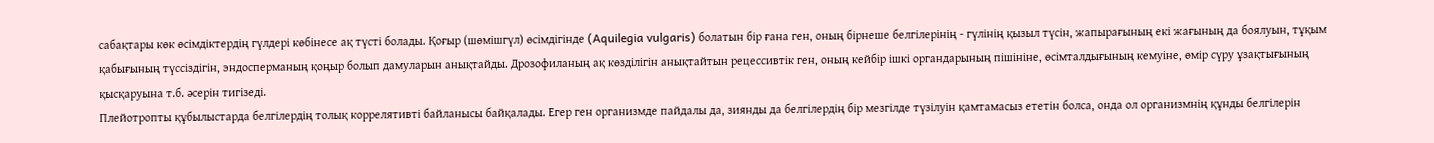сабақтары көк өсiмдiктердiң гүлдерi көбiнесе ақ түстi болады. Қоғыр (шөмiшгүл) өсiмдiгiнде (Aquilegia vulgaris) болатын бiр ғана ген, оның бiрнеше белгiлерiнiң - гүлiнiң қызыл түсiн, жапырағының екi жағының да боялуын, тұқым қабығының түссiздiгiн, эндосперманың қоңыр болып дамуларын анықтайды. Дрозофиланың ақ көздiлiгiн анықтайтын рецессивтiк ген, оның кейбiр iшкi органдарының пiшiнiне, өсiмталдығының кемуiне, өмiр сүру ұзақтығының қысқаруына т.б. әсерiн тигiзедi.
Плейотропты құбылыстарда белгiлердiң толық коррелятивтi байланысы байқалады. Егер ген организмде пайдалы да, зиянды да белгiлердiң бiр мезгiлде түзiлуiн қамтамасыз ететiн болса, онда ол организмнiң құнды белгiлерiн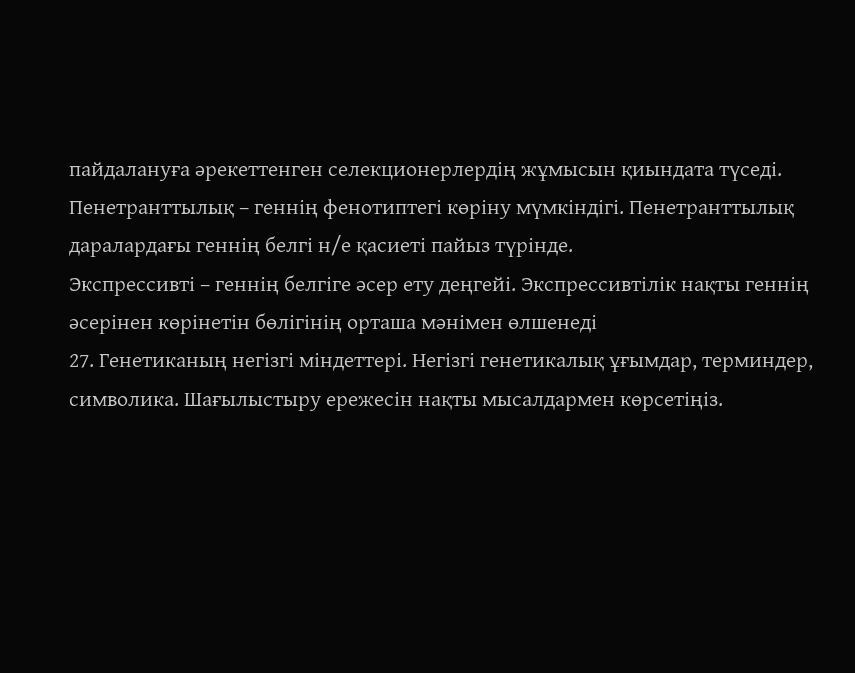пайдалануға әрекеттенген селекционерлердiң жұмысын қиындата түседi.
Пенетранттылық – геннің фенотиптегі көріну мүмкіндігі. Пенетранттылық даралардағы геннің белгі н/е қасиеті пайыз түрінде.
Экспрессивті – геннің белгіге әсер ету деңгейі. Экспрессивтілік нақты геннің әсерінен көрінетін бөлігінің орташа мәнімен өлшенеді
27. Генетиканың негізгі міндеттері. Негізгі генетикалық ұғымдар, терминдер, символика. Шағылыстыру ережесін нақты мысалдармен көрсетіңіз.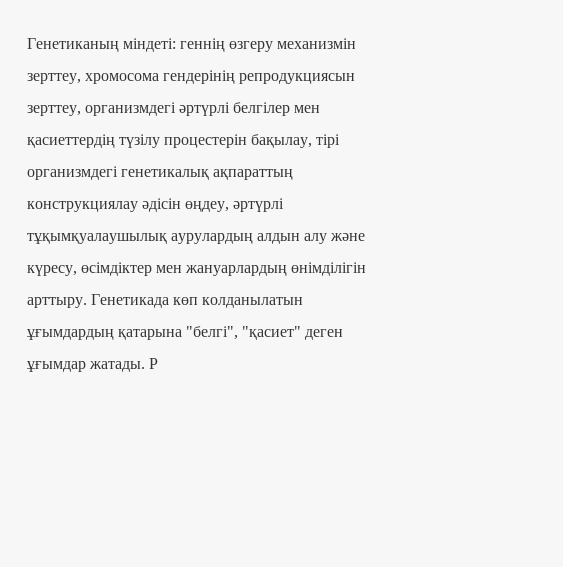Генетиканың міндеті: геннің өзгеру механизмін зерттеу, хромосома гендерінің репродукциясын зерттеу, организмдегі әртүрлі белгілер мен қасиеттердің түзілу процестерін бақылау, тірі организмдегі генетикалық ақпараттың конструкциялау әдісін өңдеу, әртүрлі тұқымқуалаушылық аурулардың алдын алу және күресу, өсімдіктер мен жануарлардың өнімділігін арттыру. Генетикада көп колданылатын ұғымдардың қатарына "белгi", "қасиет" деген ұғымдар жатады. Р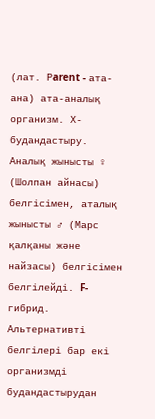(лат. Рarent - ата-ана) ата-аналық организм. Х-будандастыру. Аналық жынысты ♀ (Шолпан айнасы) белгiсiмен, аталық жынысты ♂ (Марс қалқаны және найзасы) белгiсiмен белгiлейдi. F- гибрид. Альтернативтi белгiлерi бар екi организмдi будандастырудан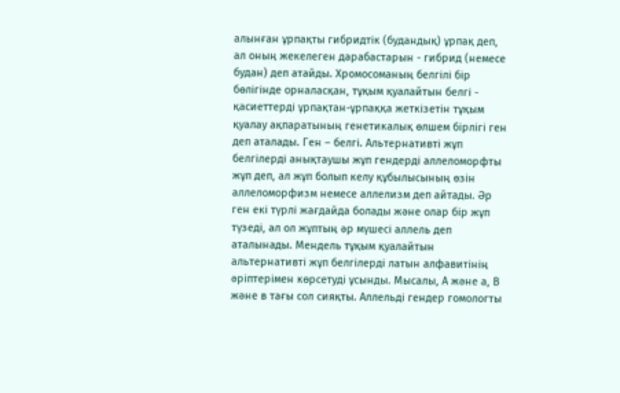алынған ұрпақты гибридтiк (будандық) ұрпақ деп, ал оның жекелеген дарабастарын - гибрид (немесе будан) деп атайды. Хромосоманың белгiлi бiр бөлiгiнде орналасқан, тұқым қуалайтын белгi - қасиеттердi ұрпақтан-ұрпаққа жеткiзетiн тұқым қуалау ақпаратының генетикалық өлшем бiрлiгi ген деп аталады. Ген – белгі. Альтернативтi жұп белгiлердi анықтаушы жұп гендердi аллеломорфты жұп деп, ал жұп болып келу құбылысының өзiн аллеломорфизм немесе аллелизм деп айтады. Әр ген екi түрлi жағдайда болады және олар бiр жұп түзедi, ал ол жұптың әр мүшесi аллель деп аталынады. Мендель тұқым қуалайтын альтернативтi жұп белгiлердi латын алфавитiнiң әрiптерiмен көрсетудi ұсынды. Мысалы, А және а, В және в тағы сол сияқты. Аллельдi гендер гомологты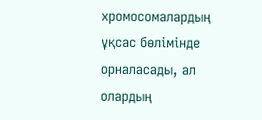хромосомалардың ұқсас бөлiмiнде орналасады, ал олардың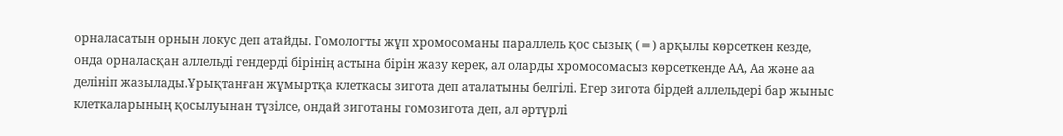орналасатын орнын локус деп атайды. Гомологты жұп хромосоманы параллель қос сызық ( ═ ) арқылы көрсеткен кезде, онда орналасқан аллельдi гендердi бiрiнiң астына бiрiн жазу керек, ал оларды хромосомасыз көрсеткенде АА, Аа және аа делiнiп жазылады.Ұрықтанған жұмыртқа клеткасы зигота деп аталатыны белгiлi. Егер зигота бiрдей аллельдерi бар жыныс клеткаларының қосылуынан түзiлсе, ондай зиготаны гомозигота деп, ал әртүрлi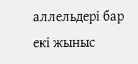аллельдерi бар екi жыныс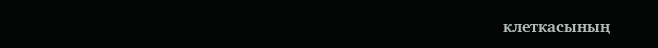клеткасының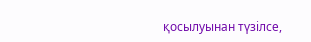қосылуынан түзiлсе,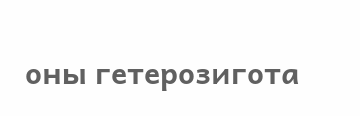оны гетерозигота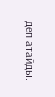деп атайды.